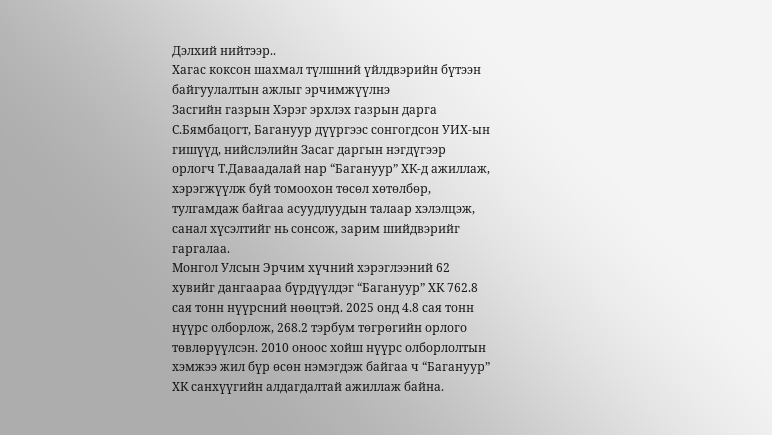Дэлхий нийтээр..
Хагас коксон шахмал түлшний үйлдвэрийн бүтээн байгуулалтын ажлыг эрчимжүүлнэ
Засгийн газрын Хэрэг эрхлэх газрын дарга С.Бямбацогт, Багануур дүүргээс сонгогдсон УИХ-ын гишүүд, нийслэлийн Засаг даргын нэгдүгээр орлогч Т.Даваадалай нар “Багануур” ХК-д ажиллаж, хэрэгжүүлж буй томоохон төсөл хөтөлбөр, тулгамдаж байгаа асуудлуудын талаар хэлэлцэж, санал хүсэлтийг нь сонсож, зарим шийдвэрийг гаргалаа.
Монгол Улсын Эрчим хүчний хэрэглээний 62 хувийг дангаараа бүрдүүлдэг “Багануур” ХК 762.8 сая тонн нүүрсний нөөцтэй. 2025 онд 4.8 сая тонн нүүрс олборлож, 268.2 тэрбум төгрөгийн орлого төвлөрүүлсэн. 2010 оноос хойш нүүрс олборлолтын хэмжээ жил бүр өсөн нэмэгдэж байгаа ч “Багануур” ХК санхүүгийн алдагдалтай ажиллаж байна.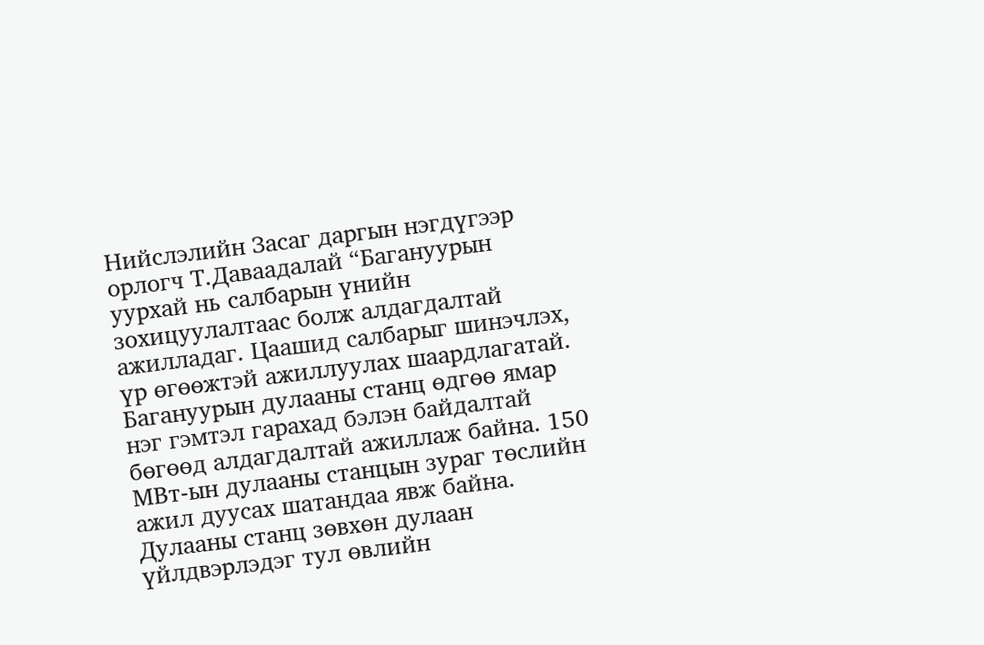Нийслэлийн Засаг даргын нэгдүгээр орлогч Т.Даваадалай “Багануурын уурхай нь салбарын үнийн зохицуулалтаас болж алдагдалтай ажилладаг. Цаашид салбарыг шинэчлэх, үр өгөөжтэй ажиллуулах шаардлагатай. Багануурын дулааны станц өдгөө ямар нэг гэмтэл гарахад бэлэн байдалтай бөгөөд алдагдалтай ажиллаж байна. 150 МВт-ын дулааны станцын зураг төслийн ажил дуусах шатандаа явж байна. Дулааны станц зөвхөн дулаан үйлдвэрлэдэг тул өвлийн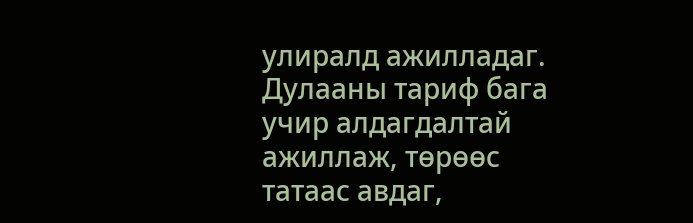улиралд ажилладаг. Дулааны тариф бага учир алдагдалтай ажиллаж, төрөөс татаас авдаг,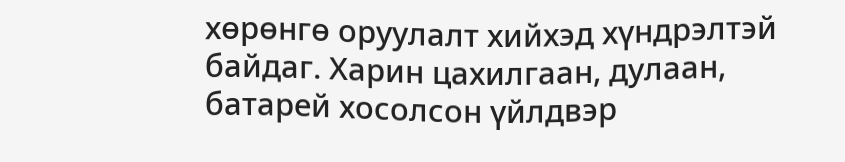хөрөнгө оруулалт хийхэд хүндрэлтэй байдаг. Харин цахилгаан, дулаан, батарей хосолсон үйлдвэр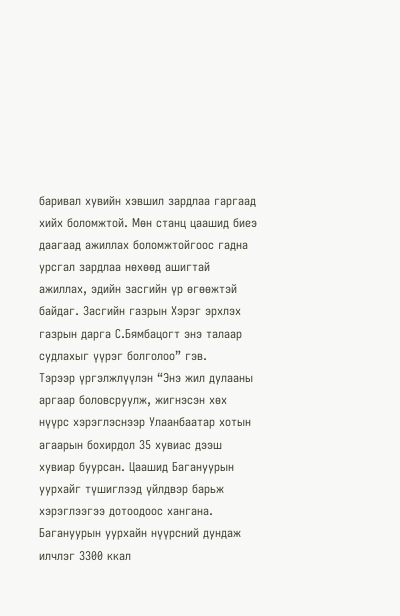баривал хувийн хэвшил зардлаа гаргаад хийх боломжтой. Мөн станц цаашид биеэ даагаад ажиллах боломжтойгоос гадна урсгал зардлаа нөхөөд ашигтай ажиллах, эдийн засгийн үр өгөөжтэй байдаг. Засгийн газрын Хэрэг эрхлэх газрын дарга С.Бямбацогт энэ талаар судлахыг үүрэг болголоо” гэв.
Тэрээр үргэлжлүүлэн “Энэ жил дулааны аргаар боловсруулж, жигнэсэн хөх нүүрс хэрэглэснээр Улаанбаатар хотын агаарын бохирдол 35 хувиас дээш хувиар буурсан. Цаашид Багануурын уурхайг түшиглээд үйлдвэр барьж хэрэглээгээ дотоодоос хангана. Багануурын уурхайн нүүрсний дундаж илчлэг 3300 ккал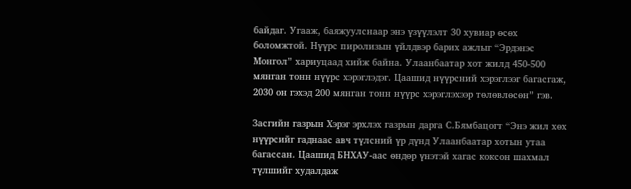байдаг. Угааж, баяжуулснаар энэ үзүүлэлт 30 хувиар өсөх боломжтой. Нүүрс пиролизын үйлдвэр барих ажлыг “Эрдэнэс Монгол” хариуцаад хийж байна. Улаанбаатар хот жилд 450-500 мянган тонн нүүрс хэрэглэдэг. Цаашид нүүрсний хэрэглээг багасгаж, 2030 он гэхэд 200 мянган тонн нүүрс хэрэглэхээр төлөвлөсөн” гэв.

Засгийн газрын Хэрэг эрхлэх газрын дарга С.Бямбацогт “Энэ жил хөх нүүрсийг гаднаас авч түлсний үр дүнд Улаанбаатар хотын утаа багассан. Цаашид БНХАУ-аас өндөр үнэтэй хагас коксон шахмал түлшийг худалдаж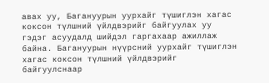авах уу, Багануурын уурхайг түшиглэн хагас коксон түлшний үйлдвэрийг байгуулах уу гэдэг асуудалд шийдэл гаргахаар ажиллаж байна. Багануурын нүүрсний уурхайг түшиглэн хагас коксон түлшний үйлдвэрийг байгуулснаар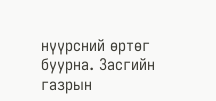нүүрсний өртөг буурна. Засгийн газрын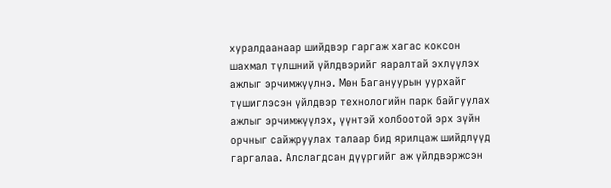хуралдаанаар шийдвэр гаргаж хагас коксон шахмал түлшний үйлдвэрийг яаралтай эхлүүлэх ажлыг эрчимжүүлнэ. Мөн Багануурын уурхайг түшиглэсэн үйлдвэр технологийн парк байгуулах ажлыг эрчимжүүлэх, үүнтэй холбоотой эрх зүйн орчныг сайжруулах талаар бид ярилцаж шийдлүүд гаргалаа. Алслагдсан дүүргийг аж үйлдвэржсэн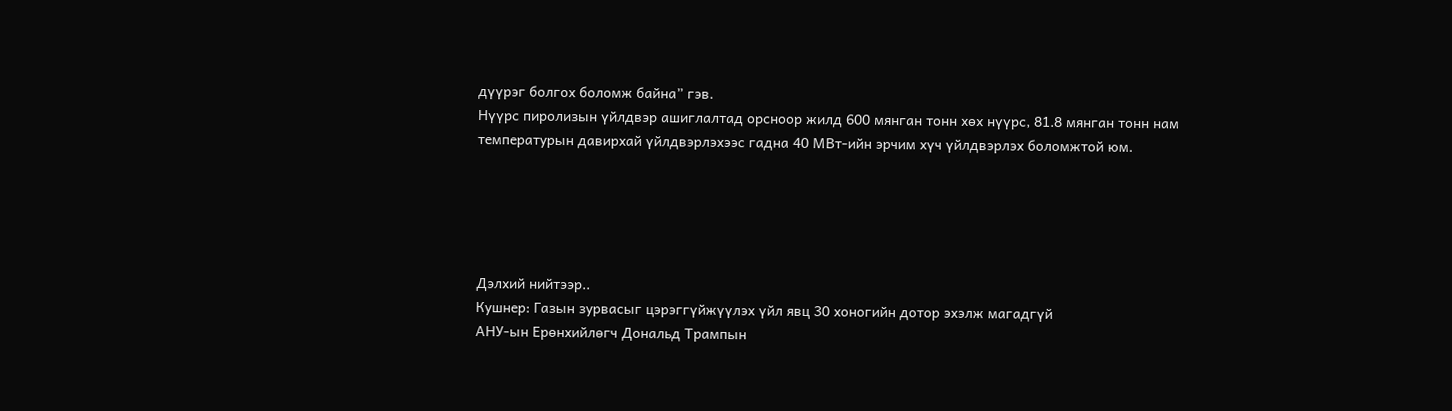дүүрэг болгох боломж байна” гэв.
Нүүрс пиролизын үйлдвэр ашиглалтад орсноор жилд 600 мянган тонн хөх нүүрс, 81.8 мянган тонн нам температурын давирхай үйлдвэрлэхээс гадна 40 МВт-ийн эрчим хүч үйлдвэрлэх боломжтой юм.





Дэлхий нийтээр..
Кушнер: Газын зурвасыг цэрэггүйжүүлэх үйл явц 30 хоногийн дотор эхэлж магадгүй
АНУ-ын Ерөнхийлөгч Дональд Трампын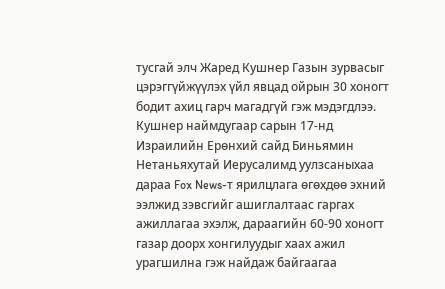тусгай элч Жаред Кушнер Газын зурвасыг цэрэггүйжүүлэх үйл явцад ойрын 30 хоногт бодит ахиц гарч магадгүй гэж мэдэгдлээ.
Кушнер наймдугаар сарын 17-нд Израилийн Ерөнхий сайд Биньямин Нетаньяхутай Иерусалимд уулзсаныхаа дараа Fox News-т ярилцлага өгөхдөө эхний ээлжид зэвсгийг ашиглалтаас гаргах ажиллагаа эхэлж, дараагийн 60-90 хоногт газар доорх хонгилуудыг хаах ажил урагшилна гэж найдаж байгаагаа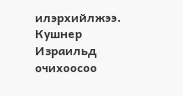илэрхийлжээ.
Кушнер Израильд очихоосоо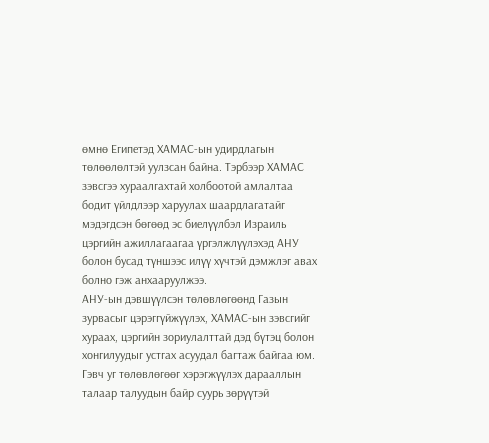өмнө Египетэд ХАМАС-ын удирдлагын төлөөлөлтэй уулзсан байна. Тэрбээр ХАМАС зэвсгээ хураалгахтай холбоотой амлалтаа бодит үйлдлээр харуулах шаардлагатайг мэдэгдсэн бөгөөд эс биелүүлбэл Израиль цэргийн ажиллагаагаа үргэлжлүүлэхэд АНУ болон бусад түншээс илүү хүчтэй дэмжлэг авах болно гэж анхааруулжээ.
АНУ-ын дэвшүүлсэн төлөвлөгөөнд Газын зурвасыг цэрэггүйжүүлэх, ХАМАС-ын зэвсгийг хураах, цэргийн зориулалттай дэд бүтэц болон хонгилуудыг устгах асуудал багтаж байгаа юм. Гэвч уг төлөвлөгөөг хэрэгжүүлэх дарааллын талаар талуудын байр суурь зөрүүтэй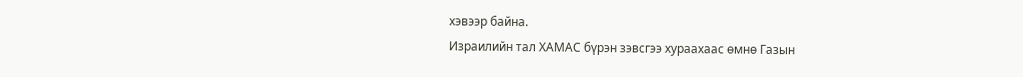хэвээр байна.
Израилийн тал ХАМАС бүрэн зэвсгээ хураахаас өмнө Газын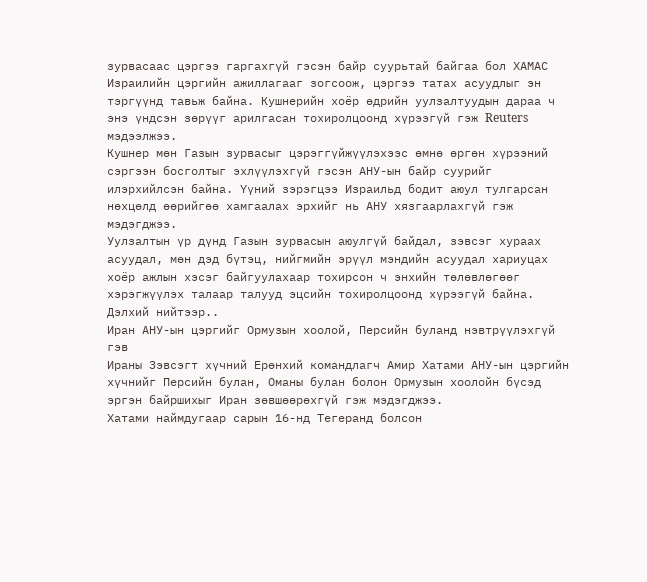зурвасаас цэргээ гаргахгүй гэсэн байр суурьтай байгаа бол ХАМАС Израилийн цэргийн ажиллагааг зогсоож, цэргээ татах асуудлыг эн тэргүүнд тавьж байна. Кушнерийн хоёр өдрийн уулзалтуудын дараа ч энэ үндсэн зөрүүг арилгасан тохиролцоонд хүрээгүй гэж Reuters мэдээлжээ.
Кушнер мөн Газын зурвасыг цэрэггүйжүүлэхээс өмнө өргөн хүрээний сэргээн босголтыг эхлүүлэхгүй гэсэн АНУ-ын байр суурийг илэрхийлсэн байна. Үүний зэрэгцээ Израильд бодит аюул тулгарсан нөхцөлд өөрийгөө хамгаалах эрхийг нь АНУ хязгаарлахгүй гэж мэдэгджээ.
Уулзалтын үр дүнд Газын зурвасын аюулгүй байдал, зэвсэг хураах асуудал, мөн дэд бүтэц, нийгмийн эрүүл мэндийн асуудал хариуцах хоёр ажлын хэсэг байгуулахаар тохирсон ч энхийн төлөвлөгөөг хэрэгжүүлэх талаар талууд эцсийн тохиролцоонд хүрээгүй байна.
Дэлхий нийтээр..
Иран АНУ-ын цэргийг Ормузын хоолой, Персийн буланд нэвтрүүлэхгүй гэв
Ираны Зэвсэгт хүчний Ерөнхий командлагч Амир Хатами АНУ-ын цэргийн хүчнийг Персийн булан, Оманы булан болон Ормузын хоолойн бүсэд эргэн байршихыг Иран зөвшөөрөхгүй гэж мэдэгджээ.
Хатами наймдугаар сарын 16-нд Тегеранд болсон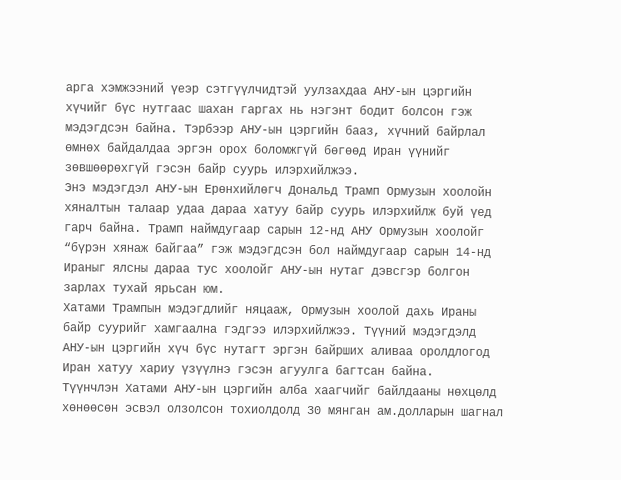арга хэмжээний үеэр сэтгүүлчидтэй уулзахдаа АНУ-ын цэргийн хүчийг бүс нутгаас шахан гаргах нь нэгэнт бодит болсон гэж мэдэгдсэн байна. Тэрбээр АНУ-ын цэргийн бааз, хүчний байрлал өмнөх байдалдаа эргэн орох боломжгүй бөгөөд Иран үүнийг зөвшөөрөхгүй гэсэн байр суурь илэрхийлжээ.
Энэ мэдэгдэл АНУ-ын Ерөнхийлөгч Дональд Трамп Ормузын хоолойн хяналтын талаар удаа дараа хатуу байр суурь илэрхийлж буй үед гарч байна. Трамп наймдугаар сарын 12-нд АНУ Ормузын хоолойг “бүрэн хянаж байгаа” гэж мэдэгдсэн бол наймдугаар сарын 14-нд Ираныг ялсны дараа тус хоолойг АНУ-ын нутаг дэвсгэр болгон зарлах тухай ярьсан юм.
Хатами Трампын мэдэгдлийг няцааж, Ормузын хоолой дахь Ираны байр суурийг хамгаална гэдгээ илэрхийлжээ. Түүний мэдэгдэлд АНУ-ын цэргийн хүч бүс нутагт эргэн байрших аливаа оролдлогод Иран хатуу хариу үзүүлнэ гэсэн агуулга багтсан байна.
Түүнчлэн Хатами АНУ-ын цэргийн алба хаагчийг байлдааны нөхцөлд хөнөөсөн эсвэл олзолсон тохиолдолд 30 мянган ам.долларын шагнал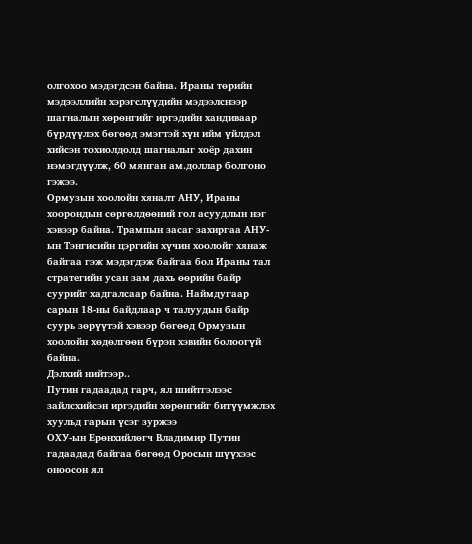олгохоо мэдэгдсэн байна. Ираны төрийн мэдээллийн хэрэгслүүдийн мэдээлснээр шагналын хөрөнгийг иргэдийн хандиваар бүрдүүлэх бөгөөд эмэгтэй хүн ийм үйлдэл хийсэн тохиолдолд шагналыг хоёр дахин нэмэгдүүлж, 60 мянган ам.доллар болгоно гэжээ.
Ормузын хоолойн хяналт АНУ, Ираны хоорондын сөргөлдөөний гол асуудлын нэг хэвээр байна. Трампын засаг захиргаа АНУ-ын Тэнгисийн цэргийн хүчин хоолойг хянаж байгаа гэж мэдэгдэж байгаа бол Ираны тал стратегийн усан зам дахь өөрийн байр суурийг хадгалсаар байна. Наймдугаар сарын 18-ны байдлаар ч талуудын байр суурь зөрүүтэй хэвээр бөгөөд Ормузын хоолойн хөдөлгөөн бүрэн хэвийн болоогүй байна.
Дэлхий нийтээр..
Путин гадаадад гарч, ял шийтгэлээс зайлсхийсэн иргэдийн хөрөнгийг битүүмжлэх хуульд гарын үсэг зуржээ
ОХУ-ын Ерөнхийлөгч Владимир Путин гадаадад байгаа бөгөөд Оросын шүүхээс оноосон ял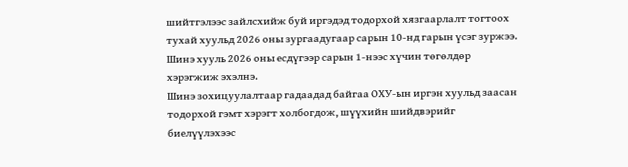шийтгэлээс зайлсхийж буй иргэдэд тодорхой хязгаарлалт тогтоох тухай хуульд 2026 оны зургаадугаар сарын 10-нд гарын үсэг зуржээ. Шинэ хууль 2026 оны есдүгээр сарын 1-нээс хүчин төгөлдөр хэрэгжиж эхэлнэ.
Шинэ зохицуулалтаар гадаадад байгаа ОХУ-ын иргэн хуульд заасан тодорхой гэмт хэрэгт холбогдож, шүүхийн шийдвэрийг биелүүлэхээс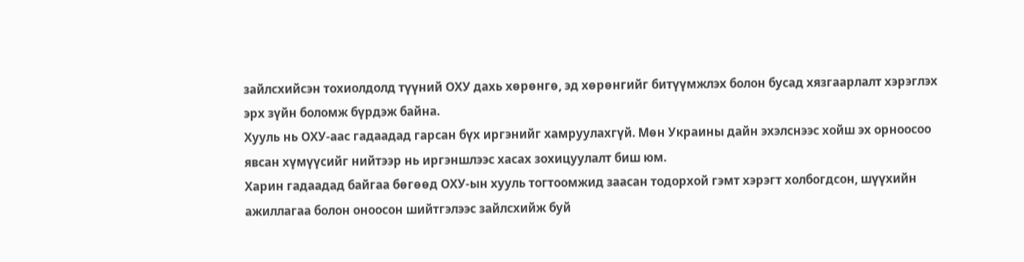зайлсхийсэн тохиолдолд түүний ОХУ дахь хөрөнгө, эд хөрөнгийг битүүмжлэх болон бусад хязгаарлалт хэрэглэх эрх зүйн боломж бүрдэж байна.
Хууль нь ОХУ-аас гадаадад гарсан бүх иргэнийг хамруулахгүй. Мөн Украины дайн эхэлснээс хойш эх орноосоо явсан хүмүүсийг нийтээр нь иргэншлээс хасах зохицуулалт биш юм.
Харин гадаадад байгаа бөгөөд ОХУ-ын хууль тогтоомжид заасан тодорхой гэмт хэрэгт холбогдсон, шүүхийн ажиллагаа болон оноосон шийтгэлээс зайлсхийж буй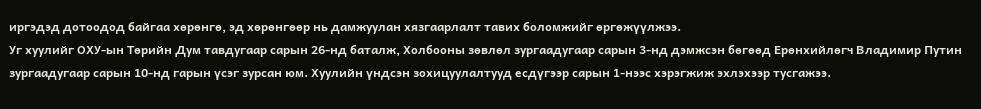иргэдэд дотоодод байгаа хөрөнгө, эд хөрөнгөөр нь дамжуулан хязгаарлалт тавих боломжийг өргөжүүлжээ.
Уг хуулийг ОХУ-ын Төрийн Дум тавдугаар сарын 26-нд баталж, Холбооны зөвлөл зургаадугаар сарын 3-нд дэмжсэн бөгөөд Ерөнхийлөгч Владимир Путин зургаадугаар сарын 10-нд гарын үсэг зурсан юм. Хуулийн үндсэн зохицуулалтууд есдүгээр сарын 1-нээс хэрэгжиж эхлэхээр тусгажээ.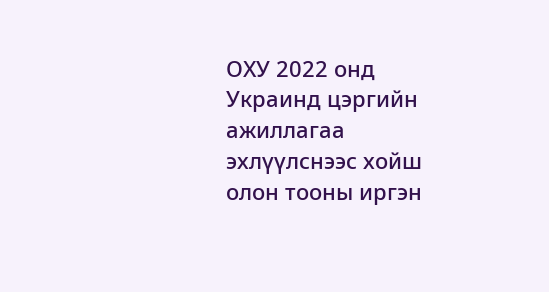ОХУ 2022 онд Украинд цэргийн ажиллагаа эхлүүлснээс хойш олон тооны иргэн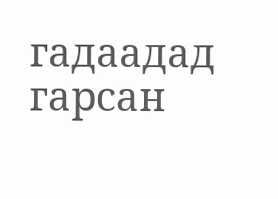гадаадад гарсан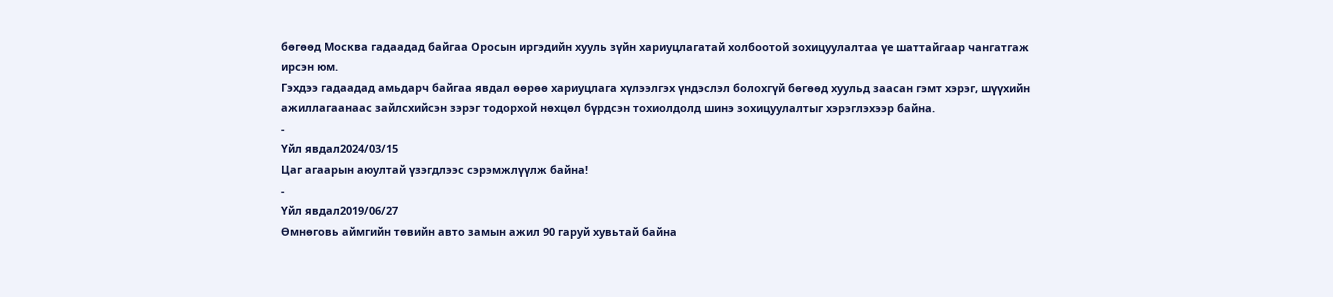бөгөөд Москва гадаадад байгаа Оросын иргэдийн хууль зүйн хариуцлагатай холбоотой зохицуулалтаа үе шаттайгаар чангатгаж ирсэн юм.
Гэхдээ гадаадад амьдарч байгаа явдал өөрөө хариуцлага хүлээлгэх үндэслэл болохгүй бөгөөд хуульд заасан гэмт хэрэг, шүүхийн ажиллагаанаас зайлсхийсэн зэрэг тодорхой нөхцөл бүрдсэн тохиолдолд шинэ зохицуулалтыг хэрэглэхээр байна.
-
Үйл явдал2024/03/15
Цаг агаарын аюултай үзэгдлээс сэрэмжлүүлж байна!
-
Үйл явдал2019/06/27
Өмнөговь аймгийн төвийн авто замын ажил 90 гаруй хувьтай байна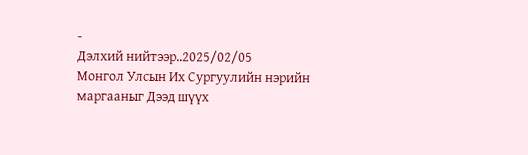-
Дэлхий нийтээр..2025/02/05
Монгол Улсын Их Сургуулийн нэрийн маргааныг Дээд шүүх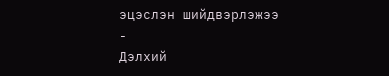эцэслэн шийдвэрлэжээ
-
Дэлхий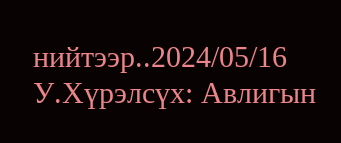нийтээр..2024/05/16
У.Хүрэлсүх: Авлигын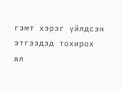гэмт хэрэг үйлдсэн этгээдэд тохирох ял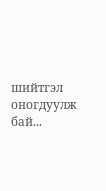шийтгэл оногдуулж бай...